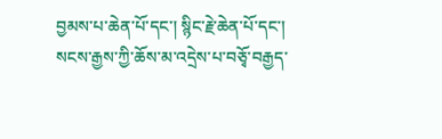བྱམས་པ་ཆེན་པོ་དང་། སྙིང་རྗེ་ཆེན་པོ་དང་། སངས་རྒྱས་ཀྱི་ཆོས་མ་འདྲེས་པ་བཅྭོ་བརྒྱད་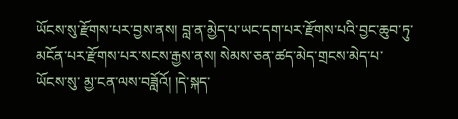ཡོངས་སུ་རྫོགས་པར་བྱས་ནས། བླ་ན་མྱེད་པ་ཡང་དག་པར་རྫོགས་པའི་བྱང་ཆུབ་ཏུ་མངོན་པར་རྫོགས་པར་སངས་རྒྱས་ནས། སེམས་ཅན་ཚད་མེད་གྲངས་མེད་པ་ཡོངས་སུ་ མྱ་ངན་ལས་བཟློའོ། །དེ་སྐད་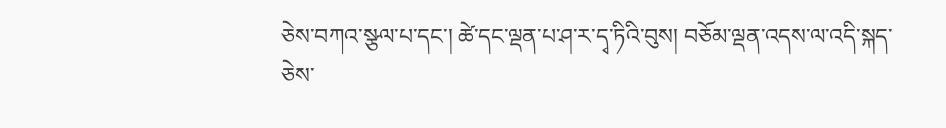ཅེས་བཀའ་སྩལ་པ་དང་། ཚེ་དང་ལྡན་པ་ཤ་ར་དྭ་ཏིའི་བུས། བཅོམ་ལྡན་འདས་ལ་འདི་སྐད་ཅེས་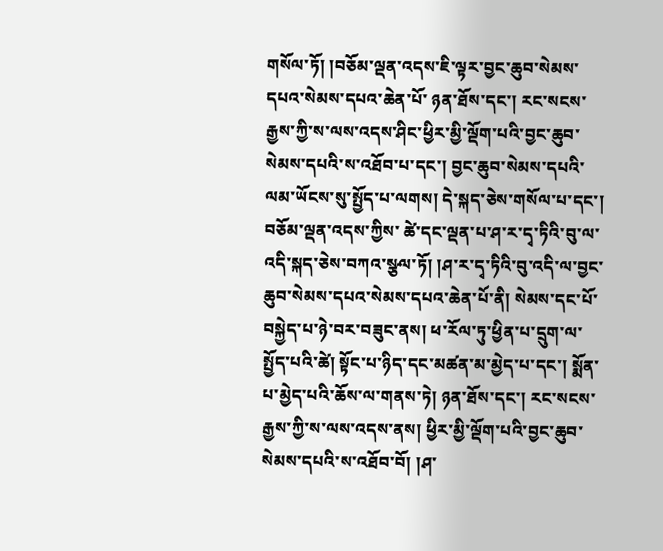གསོལ་ཏོ། །བཅོམ་ལྡན་འདས་ཇི་ལྟར་བྱང་ཆུབ་སེམས་དཔའ་སེམས་དཔའ་ཆེན་པོ་ ཉན་ཐོས་དང་། རང་སངས་རྒྱས་ཀྱི་ས་ལས་འདས་ཤིང་ཕྱིར་མྱི་ལྡོག་པའི་བྱང་ཆུབ་སེམས་དཔའི་ས་འཐོབ་པ་དང་། བྱང་ཆུབ་སེམས་དཔའི་ལམ་ཡོངས་སུ་སྤྱོད་པ་ལགས། དེ་སྐད་ཅེས་གསོལ་པ་དང་། བཅོམ་ལྡན་འདས་ཀྱིས་ ཚེ་དང་ལྡན་པ་ཤ་ར་དྭ་ཏིའི་བུ་ལ་འདི་སྐད་ཅེས་བཀའ་སྩལ་ཏོ། །ཤ་ར་དྭ་ཏིའི་བུ་འདི་ལ་བྱང་ཆུབ་སེམས་དཔའ་སེམས་དཔའ་ཆེན་པོ་ནི། སེམས་དང་པོ་བསྐྱེད་པ་ཉེ་བར་བཟུང་ནས། ཕ་རོལ་ཏུ་ཕྱིན་པ་དྲུག་ལ་སྤྱོད་པའི་ཚེ། སྟོང་པ་ཉིད་དང་མཚན་མ་མྱེད་པ་དང་། སྨོན་པ་མྱེད་པའི་ཆོས་ལ་གནས་ཏེ། ཉན་ཐོས་དང་། རང་སངས་རྒྱས་ཀྱི་ས་ལས་འདས་ནས། ཕྱིར་མྱི་ལྡོག་པའི་བྱང་ཆུབ་སེམས་དཔའི་ས་འཐོབ་བོ། །ཤ་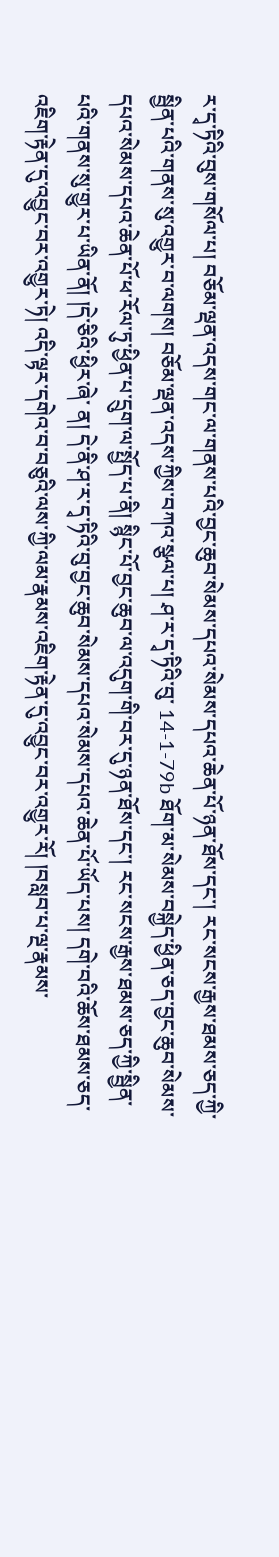ར་དྭ་ཏིའི་བུས་གསོལ་པ། བཅོམ་ལྡན་འདས་གང་ལ་གནས་པའི་བྱང་ཆུབ་སེམས་དཔའ་སེམས་དཔའ་ཆེན་པོ་ཉན་ཐོས་དང་། རང་སངས་རྒྱས་ཐམས་ཅད་ཀྱི་སྦྱིན་པའི་གནས་སུ་འགྱུར་བ་ལགས། བཅོམ་ལྡན་འདས་ཀྱིས་བཀའ་སྩལ་པ། ཤ་ར་དྭ་ཏིའི་བུ་ 14-1-79b ཐོག་མ་སེམས་བསྐྱེད་ཕྱིན་ཅད་བྱང་ཆུབ་སེམས་དཔའ་སེམས་དཔའ་ཆེན་པོ་ཕ་རོལ་ཏུ་ཕྱིན་པ་དྲུག་ལ་སྤྱོད་པ་ནི། སྙིང་པོ་བྱང་ཆུབ་ལ་འདུག་གི་བར་དུ་ཉན་ཐོས་དང་། རང་སངས་རྒྱས་ཐམས་ཅད་ཀྱི་སྦྱིན་པའི་གནས་སུ་གྱུར་པ་ཡིན་ནོ། །དེ་ཅིའི་ཕྱིར་ཞེ་ ན། དེ་ནི་ཤ་ར་དྭ་ཏིའི་བུ་བྱང་ཆུབ་སེམས་དཔའ་སེམས་དཔའ་ཆེན་པོ་ཡོད་པས། དགེ་བའི་ཆོས་ཐམས་ཅད་འཇིག་རྟེན་དུ་འབྱུང་བར་འགྱུར་ཏེ། འདི་ལྟར་དགེའ་བ་བཅུའི་ལས་ཀྱི་ལམ་རྣམས་འཇིག་རྟེན་དུ་འབྱུང་བར་འགྱུར་རོ། །བསླབ་པ་ལྔ་རྣམས་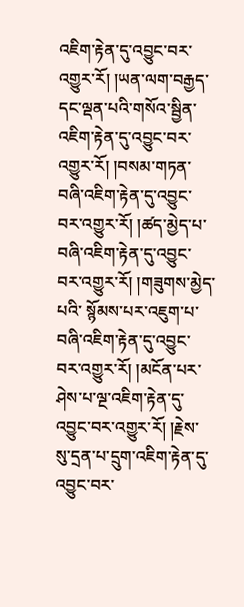འཇིག་རྟེན་དུ་འབྱུང་བར་འགྱུར་རོ། །ཡན་ལག་བརྒྱད་དང་ལྡན་པའི་གསོའ་སྦྱིན་འཇིག་རྟེན་དུ་འབྱུང་བར་འགྱུར་རོ། །བསམ་གཏན་བཞི་འཇིག་རྟེན་དུ་འབྱུང་བར་འགྱུར་རོ། །ཚད་མྱེད་པ་བཞི་འཇིག་རྟེན་དུ་འབྱུང་བར་འགྱུར་རོ། །གཟུགས་མྱེད་པའི་ སྙོམས་པར་འཇུག་པ་བཞི་འཇིག་རྟེན་དུ་འབྱུང་བར་འགྱུར་རོ། །མངོན་པར་ཤེས་པ་ལྔ་འཇིག་རྟེན་དུ་འབྱུང་བར་འགྱུར་རོ། །རྗེས་སུ་དྲན་པ་དྲུག་འཇིག་རྟེན་དུ་འབྱུང་བར་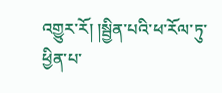འགྱུར་རོ། །སྦྱིན་པའི་ཕ་རོལ་ཏུ་ཕྱིན་པ་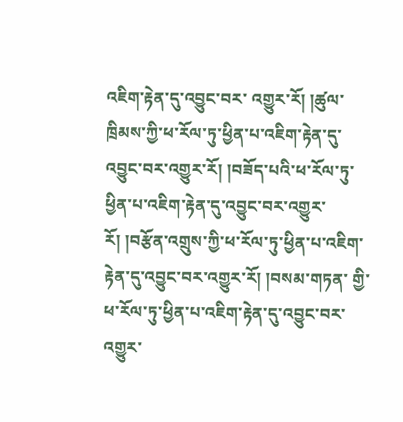འཇིག་རྟེན་དུ་འབྱུང་བར་ འགྱུར་རོ། །ཚུལ་ཁྲིམས་ཀྱི་ཕ་རོལ་ཏུ་ཕྱིན་པ་འཇིག་རྟེན་དུ་འབྱུང་བར་འགྱུར་རོ། །བཟོད་པའི་ཕ་རོལ་ཏུ་ཕྱིན་པ་འཇིག་རྟེན་དུ་འབྱུང་བར་འགྱུར་རོ། །བརྩོན་འགྲུས་ཀྱི་ཕ་རོལ་ཏུ་ཕྱིན་པ་འཇིག་རྟེན་དུ་འབྱུང་བར་འགྱུར་རོ། །བསམ་གཏན་ གྱི་ཕ་རོལ་ཏུ་ཕྱིན་པ་འཇིག་རྟེན་དུ་འབྱུང་བར་འགྱུར་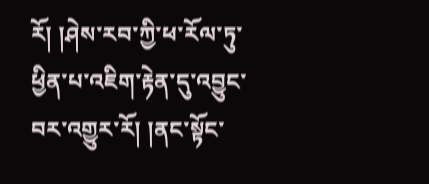རོ། །ཤེས་རབ་ཀྱི་ཕ་རོལ་ཏུ་ཕྱིན་པ་འཇིག་རྟེན་དུ་འབྱུང་བར་འགྱུར་རོ། །ནང་སྟོང་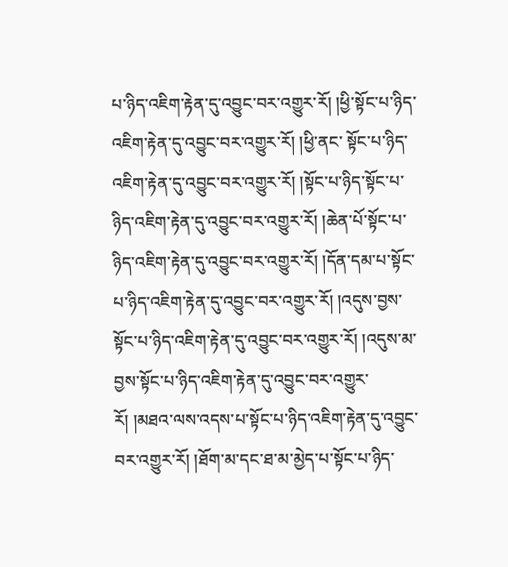པ་ཉིད་འཇིག་རྟེན་དུ་འབྱུང་བར་འགྱུར་རོ། །ཕྱི་སྟོང་པ་ཉིད་འཇིག་རྟེན་དུ་འབྱུང་བར་འགྱུར་རོ། །ཕྱི་ནང་ སྟོང་པ་ཉིད་འཇིག་རྟེན་དུ་འབྱུང་བར་འགྱུར་རོ། །སྟོང་པ་ཉིད་སྟོང་པ་ཉིད་འཇིག་རྟེན་དུ་འབྱུང་བར་འགྱུར་རོ། །ཆེན་པོ་སྟོང་པ་ཉིད་འཇིག་རྟེན་དུ་འབྱུང་བར་འགྱུར་རོ། །དོན་དམ་པ་སྟོང་པ་ཉིད་འཇིག་རྟེན་དུ་འབྱུང་བར་འགྱུར་རོ། །འདུས་བྱས་ སྟོང་པ་ཉིད་འཇིག་རྟེན་དུ་འབྱུང་བར་འགྱུར་རོ། །འདུས་མ་བྱས་སྟོང་པ་ཉིད་འཇིག་རྟེན་དུ་འབྱུང་བར་འགྱུར་རོ། །མཐའ་ལས་འདས་པ་སྟོང་པ་ཉིད་འཇིག་རྟེན་དུ་འབྱུང་བར་འགྱུར་རོ། །ཐོག་མ་དང་ཐ་མ་མྱེད་པ་སྟོང་པ་ཉིད་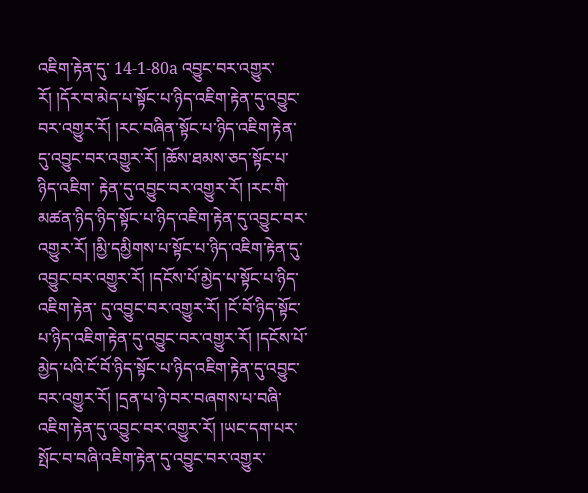འཇིག་རྟེན་དུ་ 14-1-80a འབྱུང་བར་འགྱུར་རོ། །དོར་བ་མེད་པ་སྟོང་པ་ཉིད་འཇིག་རྟེན་དུ་འབྱུང་བར་འགྱུར་རོ། །རང་བཞིན་སྟོང་པ་ཉིད་འཇིག་རྟེན་དུ་འབྱུང་བར་འགྱུར་རོ། །ཆོས་ཐམས་ཅད་སྟོང་པ་ཉིད་འཇིག་ རྟེན་དུ་འབྱུང་བར་འགྱུར་རོ། །རང་གི་མཚན་ཉིད་ཉིད་སྟོང་པ་ཉིད་འཇིག་རྟེན་དུ་འབྱུང་བར་འགྱུར་རོ། །མྱི་དམྱིགས་པ་སྟོང་པ་ཉིད་འཇིག་རྟེན་དུ་འབྱུང་བར་འགྱུར་རོ། །དངོས་པོ་མྱེད་པ་སྟོང་པ་ཉིད་འཇིག་རྟེན་ དུ་འབྱུང་བར་འགྱུར་རོ། །ངོ་བོ་ཉིད་སྟོང་པ་ཉིད་འཇིག་རྟེན་དུ་འབྱུང་བར་འགྱུར་རོ། །དངོས་པོ་མྱེད་པའི་ངོ་བོ་ཉིད་སྟོང་པ་ཉིད་འཇིག་རྟེན་དུ་འབྱུང་བར་འགྱུར་རོ། །དྲན་པ་ཉེ་བར་བཞགས་པ་བཞི་ འཇིག་རྟེན་དུ་འབྱུང་བར་འགྱུར་རོ། །ཡང་དག་པར་སྤོང་བ་བཞི་འཇིག་རྟེན་དུ་འབྱུང་བར་འགྱུར་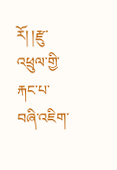རོ། །རྫུ་འཕྲུལ་གྱི་རྐང་པ་བཞི་འཇིག་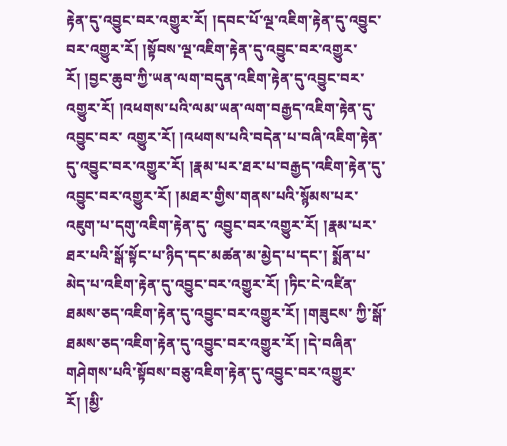རྟེན་དུ་འབྱུང་བར་འགྱུར་རོ། །དབང་པོ་ལྔ་འཇིག་རྟེན་དུ་འབྱུང་ བར་འགྱུར་རོ། །སྟོབས་ལྔ་འཇིག་རྟེན་དུ་འབྱུང་བར་འགྱུར་རོ། །བྱང་ཆུབ་ཀྱི་ཡན་ལག་བདུན་འཇིག་རྟེན་དུ་འབྱུང་བར་འགྱུར་རོ། །འཕགས་པའི་ལམ་ཡན་ལག་བརྒྱད་འཇིག་རྟེན་དུ་འབྱུང་བར་ འགྱུར་རོ། །འཕགས་པའི་བདེན་པ་བཞི་འཇིག་རྟེན་དུ་འབྱུང་བར་འགྱུར་རོ། །རྣམ་པར་ཐར་པ་བརྒྱད་འཇིག་རྟེན་དུ་འབྱུང་བར་འགྱུར་རོ། །མཐར་གྱིས་གནས་པའི་སྙོམས་པར་འཇུག་པ་དགུ་འཇིག་རྟེན་དུ་ འབྱུང་བར་འགྱུར་རོ། །རྣམ་པར་ཐར་པའི་སྒོ་སྟོང་པ་ཉིད་དང་མཚན་མ་མྱེད་པ་དང་། སྨོན་པ་མེད་པ་འཇིག་རྟེན་དུ་འབྱུང་བར་འགྱུར་རོ། །ཏིང་ངེ་འཛིན་ཐམས་ཅད་འཇིག་རྟེན་དུ་འབྱུང་བར་འགྱུར་རོ། །གཟུངས་ ཀྱི་སྒོ་ཐམས་ཅད་འཇིག་རྟེན་དུ་འབྱུང་བར་འགྱུར་རོ། །དེ་བཞིན་གཤེགས་པའི་སྟོབས་བཅུ་འཇིག་རྟེན་དུ་འབྱུང་བར་འགྱུར་རོ། །མྱི་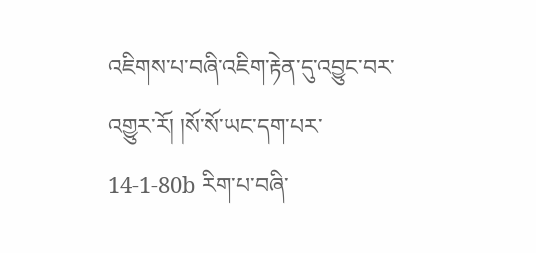འཇིགས་པ་བཞི་འཇིག་རྟེན་དུ་འབྱུང་བར་འགྱུར་རོ། །སོ་སོ་ཡང་དག་པར་ 14-1-80b རིག་པ་བཞི་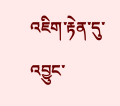འཇིག་རྟེན་དུ་འབྱུང་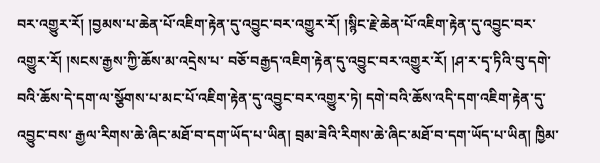བར་འགྱུར་རོ། །བྱམས་པ་ཆེན་པོ་འཇིག་རྟེན་དུ་འབྱུང་བར་འགྱུར་རོ། །སྙིང་རྗེ་ཆེན་པོ་འཇིག་རྟེན་དུ་འབྱུང་བར་འགྱུར་རོ། །སངས་རྒྱས་ཀྱི་ཆོས་མ་འདྲེས་པ་ བཅོ་བརྒྱད་འཇིག་རྟེན་དུ་འབྱུང་བར་འགྱུར་རོ། །ཤ་ར་དྭ་ཏིའི་བུ་དགེ་བའི་ཆོས་དེ་དག་ལ་སྩོགས་པ་མང་པོ་འཇིག་རྟེན་དུ་འབྱུང་བར་འགྱུར་ཏེ། དགེ་བའི་ཆོས་འདི་དག་འཇིག་རྟེན་དུ་འབྱུང་བས་ རྒྱལ་རིགས་ཆེ་ཞིང་མཐོ་བ་དག་ཡོད་པ་ཡིན། བྲམ་ཟེའི་རིགས་ཆེ་ཞིང་མཐོ་བ་དག་ཡོད་པ་ཡིན། ཁྱིམ་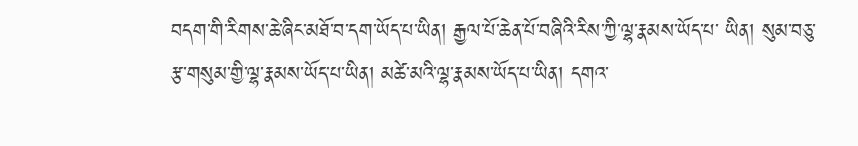བདག་གི་རིགས་ཆེ་ཞིང་མཐོ་བ་དག་ཡོད་པ་ཡིན། རྒྱལ་པོ་ཆེན་པོ་བཞིའི་རིས་ཀྱི་ལྷ་རྣམས་ཡོད་པ་ ཡིན། སུམ་བཅུ་རྩ་གསུམ་གྱི་ལྷ་རྣམས་ཡོད་པ་ཡིན། མཚེ་མའི་ལྷ་རྣམས་ཡོད་པ་ཡིན། དགའ་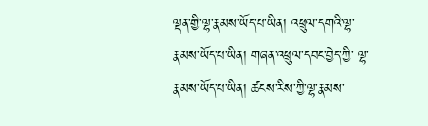ལྡན་གྱི་ལྷ་རྣམས་ཡོད་པ་ཡིན། འཕྲུལ་དགའི་ལྷ་རྣམས་ཡོད་པ་ཡིན། གཞན་འཕྲུལ་དབང་བྱེད་ཀྱི་ ལྷ་རྣམས་ཡོད་པ་ཡིན། ཚངས་རིས་ཀྱི་ལྷ་རྣམས་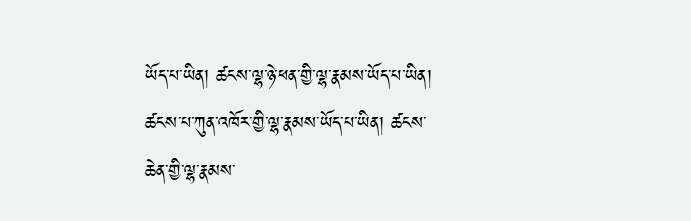ཡོད་པ་ཡིན། ཚངས་ལྷ་ཉེ་ཕན་གྱི་ལྷ་རྣམས་ཡོད་པ་ཡིན། ཚངས་པ་ཀུན་འཁོར་གྱི་ལྷ་རྣམས་ཡོད་པ་ཡིན། ཚངས་ཆེན་གྱི་ལྷ་རྣམས་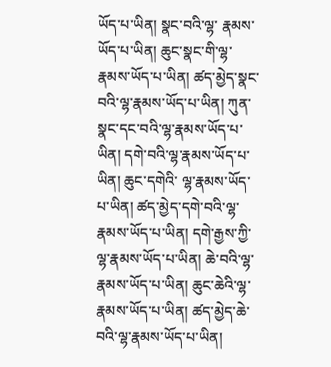ཡོད་པ་ཡིན། སྣང་བའི་ལྷ་ རྣམས་ཡོད་པ་ཡིན། ཆུང་སྣང་གི་ལྷ་རྣམས་ཡོད་པ་ཡིན། ཚད་མྱེད་སྣང་བའི་ལྷ་རྣམས་ཡོད་པ་ཡིན། ཀུན་སྣང་དང་བའི་ལྷ་རྣམས་ཡོད་པ་ཡིན། དགེ་བའི་ལྷ་རྣམས་ཡོད་པ་ཡིན། ཆུང་དགེའི་ ལྷ་རྣམས་ཡོད་པ་ཡིན། ཚད་མྱེད་དགེ་བའི་ལྷ་རྣམས་ཡོད་པ་ཡིན། དགེ་རྒྱས་ཀྱི་ལྷ་རྣམས་ཡོད་པ་ཡིན། ཆེ་བའི་ལྷ་རྣམས་ཡོད་པ་ཡིན། ཆུང་ཆེའི་ལྷ་ རྣམས་ཡོད་པ་ཡིན། ཚད་མྱེད་ཆེ་བའི་ལྷ་རྣམས་ཡོད་པ་ཡིན།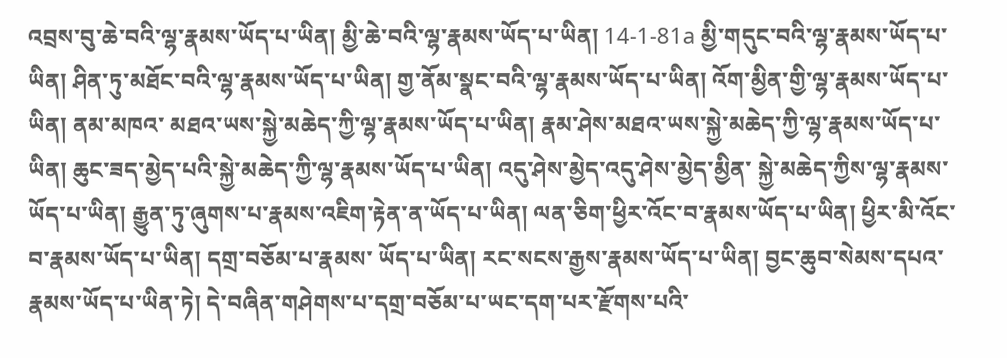འབྲས་བུ་ཆེ་བའི་ལྷ་རྣམས་ཡོད་པ་ཡིན། མྱི་ཆེ་བའི་ལྷ་རྣམས་ཡོད་པ་ཡིན། 14-1-81a མྱི་གདུང་བའི་ལྷ་རྣམས་ཡོད་པ་ཡིན། ཤིན་ཏུ་མཐོང་བའི་ལྷ་རྣམས་ཡོད་པ་ཡིན། གྱ་ནོམ་སྣང་བའི་ལྷ་རྣམས་ཡོད་པ་ཡིན། འོག་མྱིན་གྱི་ལྷ་རྣམས་ཡོད་པ་ཡིན། ནམ་མཁའ་ མཐའ་ཡས་སྐྱེ་མཆེད་ཀྱི་ལྷ་རྣམས་ཡོད་པ་ཡིན། རྣམ་ཤེས་མཐའ་ཡས་སྐྱེ་མཆེད་ཀྱི་ལྷ་རྣམས་ཡོད་པ་ཡིན། ཆུང་ཟད་མྱེད་པའི་སྐྱེ་མཆེད་ཀྱི་ལྷ་རྣམས་ཡོད་པ་ཡིན། འདུ་ཤེས་མྱེད་འདུ་ཤེས་མྱེད་མྱིན་ སྐྱེ་མཆེད་ཀྱིས་ལྷ་རྣམས་ཡོད་པ་ཡིན། རྒྱུན་ཏུ་ཞུགས་པ་རྣམས་འཇིག་རྟེན་ན་ཡོད་པ་ཡིན། ལན་ཅིག་ཕྱིར་འོང་བ་རྣམས་ཡོད་པ་ཡིན། ཕྱིར་མི་འོང་བ་རྣམས་ཡོད་པ་ཡིན། དགྲ་བཅོམ་པ་རྣམས་ ཡོད་པ་ཡིན། རང་སངས་རྒྱས་རྣམས་ཡོད་པ་ཡིན། བྱང་ཆུབ་སེམས་དཔའ་རྣམས་ཡོད་པ་ཡིན་ཏེ། དེ་བཞིན་གཤེགས་པ་དགྲ་བཅོམ་པ་ཡང་དག་པར་རྫོགས་པའི་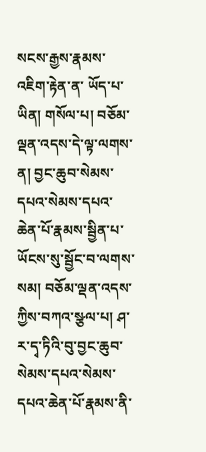སངས་རྒྱས་རྣམས་འཇིག་རྟེན་ན་ ཡོད་པ་ཡིན། གསོལ་པ། བཅོམ་ལྡན་འདས་དེ་ལྟ་ལགས་ན། བྱང་ཆུབ་སེམས་དཔའ་སེམས་དཔའ་ཆེན་པོ་རྣམས་སྦྱིན་པ་ཡོངས་སུ་སྦྱོང་བ་ལགས་སམ། བཅོམ་ལྡན་འདས་ཀྱིས་བཀའ་སྩལ་པ། ཤ་ ར་དྭ་ཏིའི་བུ་བྱང་ཆུབ་སེམས་དཔའ་སེམས་དཔའ་ཆེན་པོ་རྣམས་ནི་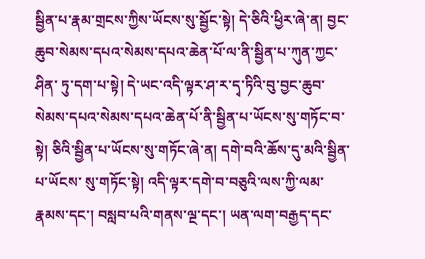སྦྱིན་པ་རྣམ་གྲངས་ཀྱིས་ཡོངས་སུ་སྦྱོང་སྟེ། དེ་ཅིའི་ཕྱིར་ཞེ་ན། བྱང་ཆུབ་སེམས་དཔའ་སེམས་དཔའ་ཆེན་པོ་ལ་ནི་སྦྱིན་པ་ཀུན་ཀྱང་ཤིན་ ཏུ་དག་པ་སྟེ། དེ་ཡང་འདི་ལྟར་ཤ་ར་དྭ་ཏིའི་བུ་བྱང་ཆུབ་སེམས་དཔའ་སེམས་དཔའ་ཆེན་པོ་ནི་སྦྱིན་པ་ཡོངས་སུ་གཏོང་བ་སྟེ། ཅིའི་སྦྱིན་པ་ཡོངས་སུ་གཏོང་ཞེ་ན། དགེ་བའི་ཆོས་དུ་མའི་སྦྱིན་པ་ཡོངས་ སུ་གཏོང་སྟེ། འདི་ལྟར་དགེ་བ་བཅུའི་ལས་ཀྱི་ལམ་རྣམས་དང་། བསླབ་པའི་གནས་ལྔ་དང་། ཡན་ལག་བརྒྱད་དང་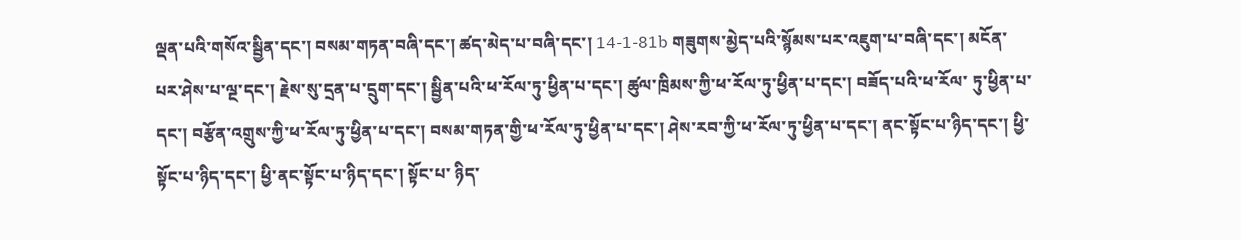ལྡན་པའི་གསོའ་སྦྱིན་དང་། བསམ་གཏན་བཞི་དང་། ཚད་མེད་པ་བཞི་དང་། 14-1-81b གཟུགས་མྱེད་པའི་སྙོམས་པར་འཇུག་པ་བཞི་དང་། མངོན་པར་ཤེས་པ་ལྔ་དང་། རྗེས་སུ་དྲན་པ་དྲུག་དང་། སྦྱིན་པའི་ཕ་རོལ་ཏུ་ཕྱིན་པ་དང་། ཚུལ་ཁྲིམས་ཀྱི་ཕ་རོལ་ཏུ་ཕྱིན་པ་དང་། བཟོད་པའི་ཕ་རོལ་ ཏུ་ཕྱིན་པ་དང་། བརྩོན་འགྲུས་ཀྱི་ཕ་རོལ་ཏུ་ཕྱིན་པ་དང་། བསམ་གཏན་གྱི་ཕ་རོལ་ཏུ་ཕྱིན་པ་དང་། ཤེས་རབ་ཀྱི་ཕ་རོལ་ཏུ་ཕྱིན་པ་དང་། ནང་སྟོང་པ་ཉིད་དང་། ཕྱི་སྟོང་པ་ཉིད་དང་། ཕྱི་ནང་སྟོང་པ་ཉིད་དང་། སྟོང་པ་ ཉིད་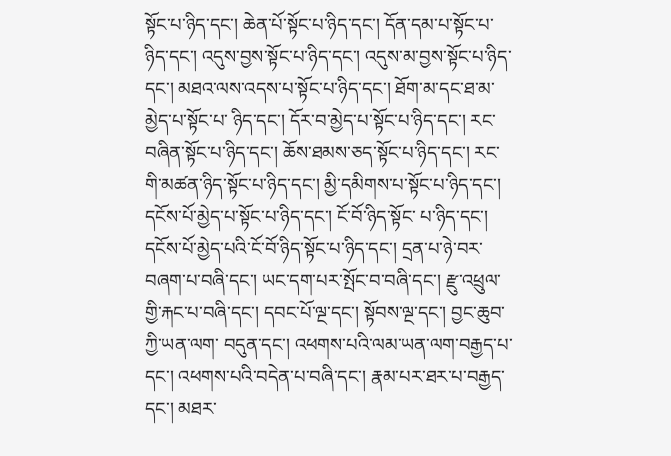སྟོང་པ་ཉིད་དང་། ཆེན་པོ་སྟོང་པ་ཉིད་དང་། དོན་དམ་པ་སྟོང་པ་ཉིད་དང་། འདུས་བྱས་སྟོང་པ་ཉིད་དང་། འདུས་མ་བྱས་སྟོང་པ་ཉིད་དང་། མཐའ་ལས་འདས་པ་སྟོང་པ་ཉིད་དང་། ཐོག་མ་དང་ཐ་མ་མྱེད་པ་སྟོང་པ་ ཉིད་དང་། དོར་བ་མྱེད་པ་སྟོང་པ་ཉིད་དང་། རང་བཞིན་སྟོང་པ་ཉིད་དང་། ཆོས་ཐམས་ཅད་སྟོང་པ་ཉིད་དང་། རང་གི་མཚན་ཉིད་སྟོང་པ་ཉིད་དང་། མྱི་དམིགས་པ་སྟོང་པ་ཉིད་དང་། དངོས་པོ་མྱེད་པ་སྟོང་པ་ཉིད་དང་། ངོ་བོ་ཉིད་སྟོང་ པ་ཉིད་དང་། དངོས་པོ་མྱེད་པའི་ངོ་བོ་ཉིད་སྟོང་པ་ཉིད་དང་། དྲན་པ་ཉེ་བར་བཞག་པ་བཞི་དང་། ཡང་དག་པར་སྤོང་བ་བཞི་དང་། རྫུ་འཕྲུལ་གྱི་རྐང་པ་བཞི་དང་། དབང་པོ་ལྔ་དང་། སྟོབས་ལྔ་དང་། བྱང་ཆུབ་ཀྱི་ཡན་ལག་ བདུན་དང་། འཕགས་པའི་ལམ་ཡན་ལག་བརྒྱད་པ་དང་། འཕགས་པའི་བདེན་པ་བཞི་དང་། རྣམ་པར་ཐར་པ་བརྒྱད་དང་། མཐར་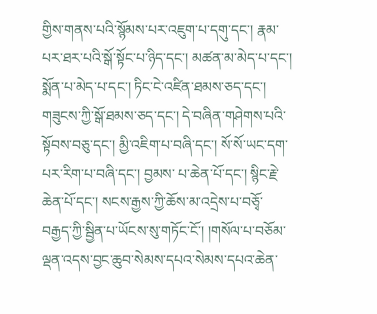གྱིས་གནས་པའི་སྙོམས་པར་འཇུག་པ་དགུ་དང་། རྣམ་པར་ཐར་པའི་སྒོ་སྟོང་པ་ཉིད་དང་། མཚན་མ་མེད་པ་དང་། སྨོན་པ་མེད་པ་དང་། ཏིང་ངེ་འཛིན་ཐམས་ཅད་དང་། གཟུངས་ཀྱི་སྒོ་ཐམས་ཅད་དང་། དེ་བཞིན་གཤེགས་པའི་སྟོབས་བཅུ་དང་། མྱི་འཇིག་པ་བཞི་དང་། སོ་སོ་ཡང་དག་པར་རིག་པ་བཞི་དང་། བྱམས་ པ་ཆེན་པོ་དང་། སྙིང་རྗེ་ཆེན་པོ་དང་། སངས་རྒྱས་ཀྱི་ཆོས་མ་འདྲེས་པ་བཅྭོ་བརྒྱད་ཀྱི་སྦྱིན་པ་ཡོངས་སུ་གཏོང་ངོ་། །གསོལ་པ་བཅོམ་ལྡན་འདས་བྱང་ཆུབ་སེམས་དཔའ་སེམས་དཔའ་ཆེན་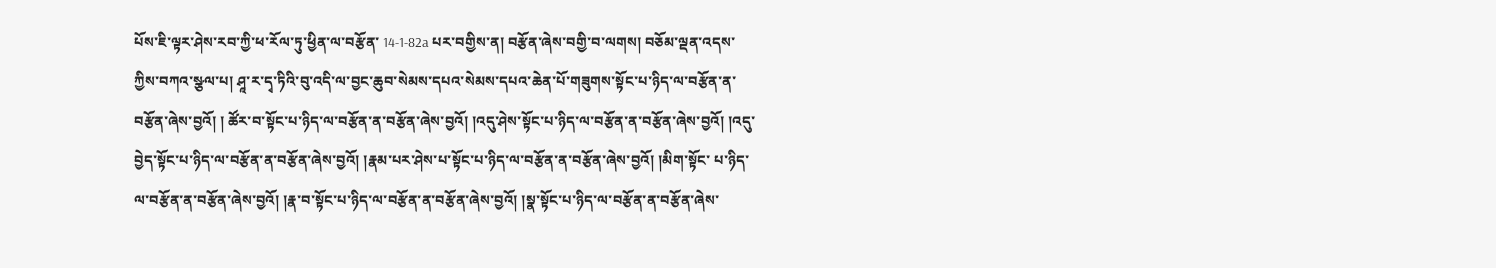པོས་ཇི་ལྟར་ཤེས་རབ་ཀྱི་ཕ་རོལ་ཏུ་ཕྱིན་ལ་བརྩོན་ 14-1-82a པར་བགྱིས་ན། བརྩོན་ཞེས་བགྱི་བ་ལགས། བཅོམ་ལྡན་འདས་ཀྱིས་བཀའ་སྩལ་པ། ཤཱ་ར་དྭ་ཏིའི་བུ་འདི་ལ་བྱང་ཆུབ་སེམས་དཔའ་སེམས་དཔའ་ཆེན་པོ་གཟུགས་སྟོང་པ་ཉིད་ལ་བརྩོན་ན་བརྩོན་ཞེས་བྱའོ། ། ཚོར་བ་སྟོང་པ་ཉིད་ལ་བརྩོན་ན་བརྩོན་ཞེས་བྱའོ། །འདུ་ཤེས་སྟོང་པ་ཉིད་ལ་བརྩོན་ན་བརྩོན་ཞེས་བྱའོ། །འདུ་བྱེད་སྟོང་པ་ཉིད་ལ་བརྩོན་ན་བརྩོན་ཞེས་བྱའོ། །རྣམ་པར་ཤེས་པ་སྟོང་པ་ཉིད་ལ་བརྩོན་ན་བརྩོན་ཞེས་བྱའོ། །མིག་སྟོང་ པ་ཉིད་ལ་བརྩོན་ན་བརྩོན་ཞེས་བྱའོ། །རྣ་བ་སྟོང་པ་ཉིད་ལ་བརྩོན་ན་བརྩོན་ཞེས་བྱའོ། །སྣ་སྟོང་པ་ཉིད་ལ་བརྩོན་ན་བརྩོན་ཞེས་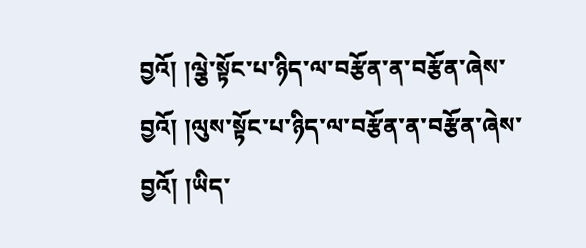བྱའོ། །ལྕེ་སྟོང་པ་ཉིད་ལ་བརྩོན་ན་བརྩོན་ཞེས་བྱའོ། །ལུས་སྟོང་པ་ཉིད་ལ་བརྩོན་ན་བརྩོན་ཞེས་ བྱའོ། །ཡིད་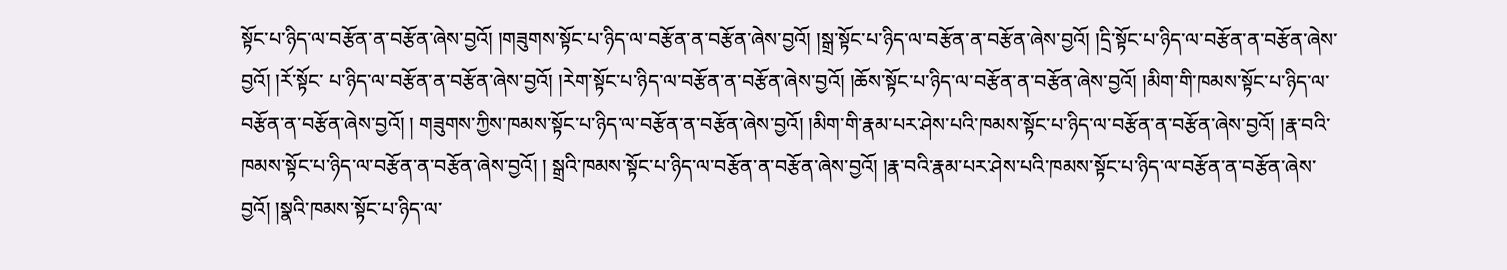སྟོང་པ་ཉིད་ལ་བརྩོན་ན་བརྩོན་ཞེས་བྱའོ། །གཟུགས་སྟོང་པ་ཉིད་ལ་བརྩོན་ན་བརྩོན་ཞེས་བྱའོ། །སྒྲ་སྟོང་པ་ཉིད་ལ་བརྩོན་ན་བརྩོན་ཞེས་བྱའོ། །དྲི་སྟོང་པ་ཉིད་ལ་བརྩོན་ན་བརྩོན་ཞེས་བྱའོ། །རོ་སྟོང་ པ་ཉིད་ལ་བརྩོན་ན་བརྩོན་ཞེས་བྱའོ། །རེག་སྟོང་པ་ཉིད་ལ་བརྩོན་ན་བརྩོན་ཞེས་བྱའོ། །ཆོས་སྟོང་པ་ཉིད་ལ་བརྩོན་ན་བརྩོན་ཞེས་བྱའོ། །མིག་གི་ཁམས་སྟོང་པ་ཉིད་ལ་བརྩོན་ན་བརྩོན་ཞེས་བྱའོ། ། གཟུགས་ཀྱིས་ཁམས་སྟོང་པ་ཉིད་ལ་བརྩོན་ན་བརྩོན་ཞེས་བྱའོ། །མིག་གི་རྣམ་པར་ཤེས་པའི་ཁམས་སྟོང་པ་ཉིད་ལ་བརྩོན་ན་བརྩོན་ཞེས་བྱའོ། །རྣ་བའི་ཁམས་སྟོང་པ་ཉིད་ལ་བརྩོན་ན་བརྩོན་ཞེས་བྱའོ། ། སྒྲའི་ཁམས་སྟོང་པ་ཉིད་ལ་བརྩོན་ན་བརྩོན་ཞེས་བྱའོ། །རྣ་བའི་རྣམ་པར་ཤེས་པའི་ཁམས་སྟོང་པ་ཉིད་ལ་བརྩོན་ན་བརྩོན་ཞེས་བྱའོ། །སྣའི་ཁམས་སྟོང་པ་ཉིད་ལ་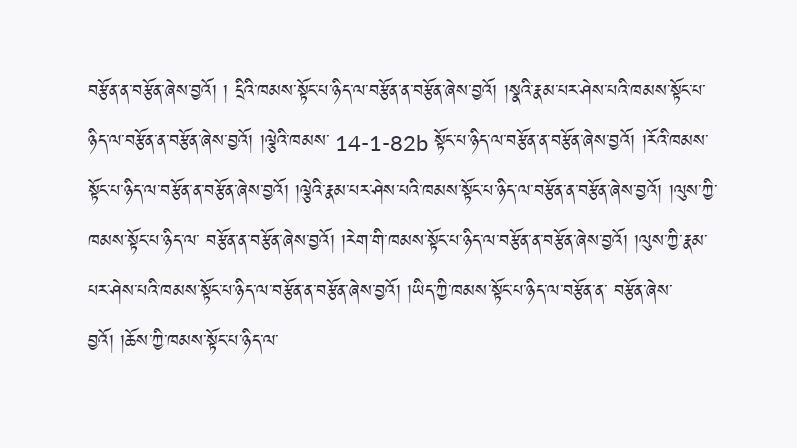བརྩོན་ན་བརྩོན་ཞེས་བྱའོ། ། དྲིའི་ཁམས་སྟོང་པ་ཉིད་ལ་བརྩོན་ན་བརྩོན་ཞེས་བྱའོ། །སྣའི་རྣམ་པར་ཤེས་པའི་ཁམས་སྟོང་པ་ཉིད་ལ་བརྩོན་ན་བརྩོན་ཞེས་བྱའོ། །ལྕེའི་ཁམས་ 14-1-82b སྟོང་པ་ཉིད་ལ་བརྩོན་ན་བརྩོན་ཞེས་བྱའོ། །རོའི་ཁམས་སྟོང་པ་ཉིད་ལ་བརྩོན་ན་བརྩོན་ཞེས་བྱའོ། །ལྕེའི་རྣམ་པར་ཤེས་པའི་ཁམས་སྟོང་པ་ཉིད་ལ་བརྩོན་ན་བརྩོན་ཞེས་བྱའོ། །ལུས་ཀྱི་ཁམས་སྟོང་པ་ཉིད་ལ་ བརྩོན་ན་བརྩོན་ཞེས་བྱའོ། །རེག་གི་ཁམས་སྟོང་པ་ཉིད་ལ་བརྩོན་ན་བརྩོན་ཞེས་བྱའོ། །ལུས་ཀྱི་རྣམ་པར་ཤེས་པའི་ཁམས་སྟོང་པ་ཉིད་ལ་བརྩོན་ན་བརྩོན་ཞེས་བྱའོ། །ཡིད་ཀྱི་ཁམས་སྟོང་པ་ཉིད་ལ་བརྩོན་ན་ བརྩོན་ཞེས་བྱའོ། །ཆོས་ཀྱི་ཁམས་སྟོང་པ་ཉིད་ལ་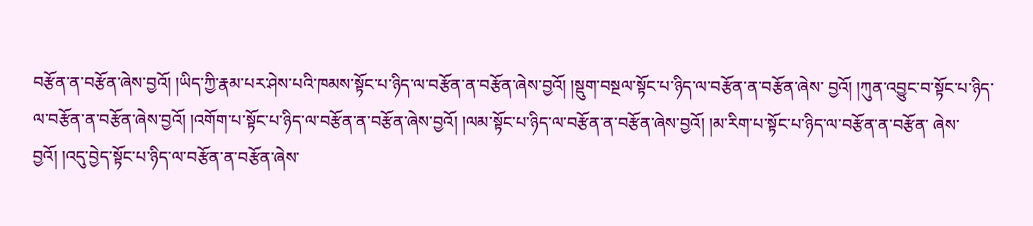བརྩོན་ན་བརྩོན་ཞེས་བྱའོ། །ཡིད་ཀྱི་རྣམ་པར་ཤེས་པའི་ཁམས་སྟོང་པ་ཉིད་ལ་བརྩོན་ན་བརྩོན་ཞེས་བྱའོ། །སྡུག་བསྔལ་སྟོང་པ་ཉིད་ལ་བརྩོན་ན་བརྩོན་ཞེས་ བྱའོ། །ཀུན་འབྱུང་བ་སྟོང་པ་ཉིད་ལ་བརྩོན་ན་བརྩོན་ཞེས་བྱའོ། །འགོག་པ་སྟོང་པ་ཉིད་ལ་བརྩོན་ན་བརྩོན་ཞེས་བྱའོ། །ལམ་སྟོང་པ་ཉིད་ལ་བརྩོན་ན་བརྩོན་ཞེས་བྱའོ། །མ་རིག་པ་སྟོང་པ་ཉིད་ལ་བརྩོན་ན་བརྩོན་ ཞེས་བྱའོ། །འདུ་བྱེད་སྟོང་པ་ཉིད་ལ་བརྩོན་ན་བརྩོན་ཞེས་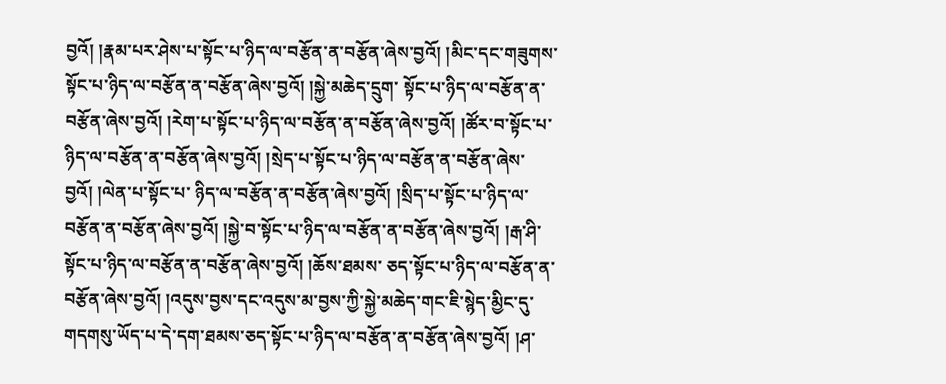བྱའོ། །རྣམ་པར་ཤེས་པ་སྟོང་པ་ཉིད་ལ་བརྩོན་ན་བརྩོན་ཞེས་བྱའོ། །མིང་དང་གཟུགས་སྟོང་པ་ཉིད་ལ་བརྩོན་ན་བརྩོན་ཞེས་བྱའོ། །སྐྱེ་མཆེད་དྲུག་ སྟོང་པ་ཉིད་ལ་བརྩོན་ན་བརྩོན་ཞེས་བྱའོ། །རེག་པ་སྟོང་པ་ཉིད་ལ་བརྩོན་ན་བརྩོན་ཞེས་བྱའོ། །ཚོར་བ་སྟོང་པ་ཉིད་ལ་བརྩོན་ན་བརྩོན་ཞེས་བྱའོ། །སྲེད་པ་སྟོང་པ་ཉིད་ལ་བརྩོན་ན་བརྩོན་ཞེས་བྱའོ། །ལེན་པ་སྟོང་པ་ ཉིད་ལ་བརྩོན་ན་བརྩོན་ཞེས་བྱའོ། །སྲིད་པ་སྟོང་པ་ཉིད་ལ་བརྩོན་ན་བརྩོན་ཞེས་བྱའོ། །སྐྱེ་བ་སྟོང་པ་ཉིད་ལ་བརྩོན་ན་བརྩོན་ཞེས་བྱའོ། །རྒ་ཤི་སྟོང་པ་ཉིད་ལ་བརྩོན་ན་བརྩོན་ཞེས་བྱའོ། །ཆོས་ཐམས་ ཅད་སྟོང་པ་ཉིད་ལ་བརྩོན་ན་བརྩོན་ཞེས་བྱའོ། །འདུས་བྱས་དང་འདུས་མ་བྱས་ཀྱི་སྐྱེ་མཆེད་གང་ཇི་སྙེད་མྱིང་དུ་གདགསུ་ཡོད་པ་དེ་དག་ཐམས་ཅད་སྟོང་པ་ཉིད་ལ་བརྩོན་ན་བརྩོན་ཞེས་བྱའོ། །ཤ་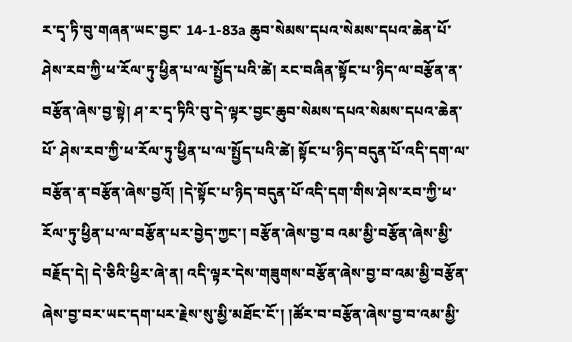ར་དྭ་ཏི་བུ་གཞན་ཡང་བྱང་ 14-1-83a ཆུབ་སེམས་དཔའ་སེམས་དཔའ་ཆེན་པོ་ཤེས་རབ་ཀྱི་ཕ་རོལ་ཏུ་ཕྱིན་པ་ལ་སྤྱོད་པའི་ཚེ། རང་བཞིན་སྟོང་པ་ཉིད་ལ་བརྩོན་ན་བརྩོན་ཞེས་བྱ་སྟེ། ཤ་ར་དྭ་ཏིའི་བུ་དེ་ལྟར་བྱང་ཆུབ་སེམས་དཔའ་སེམས་དཔའ་ཆེན་པོ་ ཤེས་རབ་ཀྱི་ཕ་རོལ་ཏུ་ཕྱིན་པ་ལ་སྤྱོད་པའི་ཚེ། སྟོང་པ་ཉིད་བདུན་པོ་འདི་དག་ལ་བརྩོན་ན་བརྩོན་ཞེས་བྱའོ། །དེ་སྟོང་པ་ཉིད་བདུན་པོ་འདི་དག་གིས་ཤེས་རབ་ཀྱི་ཕ་རོལ་ཏུ་ཕྱིན་པ་ལ་བརྩོན་པར་བྱེད་ཀྱང་། བརྩོན་ཞེས་བྱ་བ འམ་མྱི་བརྩོན་ཞེས་མྱི་བརྗོད་དེ། དེ་ཅིའི་ཕྱིར་ཞེ་ན། འདི་ལྟར་དེས་གཟུགས་བརྩོན་ཞེས་བྱ་བ་འམ་མྱི་བརྩོན་ཞེས་བྱ་བར་ཡང་དག་པར་རྗེས་སུ་མྱི་མཐོང་ངོ་། །ཚོར་བ་བརྩོན་ཞེས་བྱ་བ་འམ་མྱི་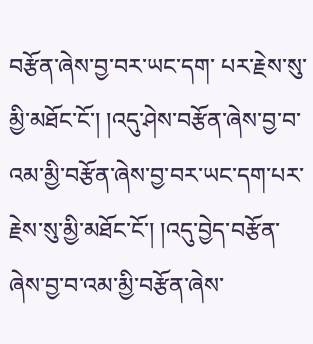བརྩོན་ཞེས་བྱ་བར་ཡང་དག་ པར་རྗེས་སུ་མྱི་མཐོང་ངོ་། །འདུ་ཤེས་བརྩོན་ཞེས་བྱ་བ་འམ་མྱི་བརྩོན་ཞེས་བྱ་བར་ཡང་དག་པར་རྗེས་སུ་མྱི་མཐོང་ངོ་། །འདུ་བྱེད་བརྩོན་ཞེས་བྱ་བ་འམ་མྱི་བརྩོན་ཞེས་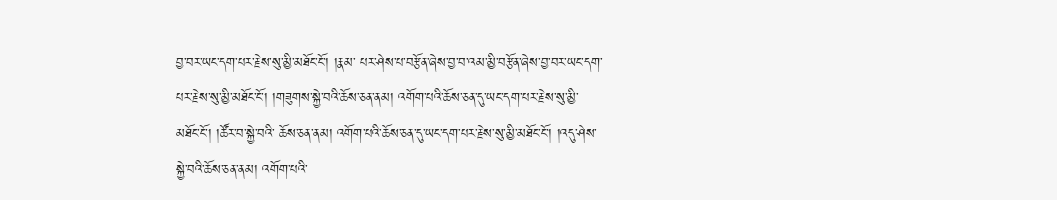བྱ་བར་ཡང་དག་པར་རྗེས་སུ་མྱི་མཐོང་ངོ་། །རྣམ་ པར་ཤེས་པ་བརྩོན་ཞེས་བྱ་བ་འམ་མྱི་བརྩོན་ཞེས་བྱ་བར་ཡང་དག་པར་རྗེས་སུ་མྱི་མཐོང་ངོ་། །གཟུགས་སྐྱེ་བའི་ཆོས་ཅན་ནམ། འགོག་པའི་ཆོས་ཅན་དུ་ཡང་དག་པར་རྗེས་སུ་མྱི་མཐོང་ངོ་། །ཚོར་བ་སྐྱེ་བའི་ ཆོས་ཅན་ནམ། འགོག་པའི་ཆོས་ཅན་དུ་ཡང་དག་པར་རྗེས་སུ་མྱི་མཐོང་ངོ་། །འདུ་ཤེས་སྐྱེ་བའི་ཆོས་ཅན་ནམ། འགོག་པའི་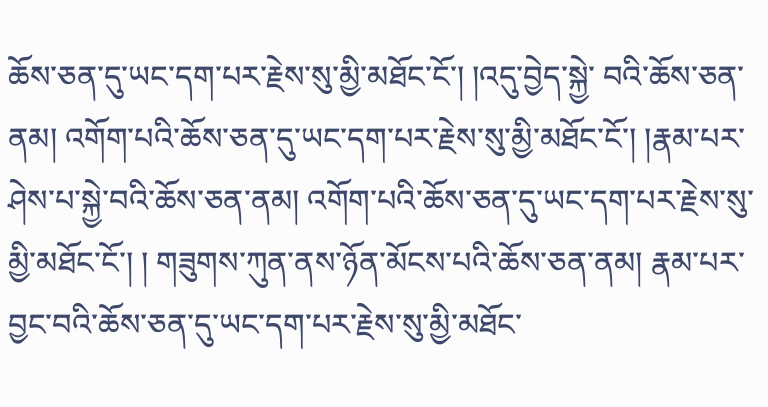ཆོས་ཅན་དུ་ཡང་དག་པར་རྗེས་སུ་མྱི་མཐོང་ངོ་། །འདུ་བྱེད་སྐྱེ་ བའི་ཆོས་ཅན་ནམ། འགོག་པའི་ཆོས་ཅན་དུ་ཡང་དག་པར་རྗེས་སུ་མྱི་མཐོང་ངོ་། །རྣམ་པར་ཤེས་པ་སྐྱེ་བའི་ཆོས་ཅན་ནམ། འགོག་པའི་ཆོས་ཅན་དུ་ཡང་དག་པར་རྗེས་སུ་མྱི་མཐོང་ངོ་། ། གཟུགས་ཀུན་ནས་ཉོན་མོངས་པའི་ཆོས་ཅན་ནམ། རྣམ་པར་བྱང་བའི་ཆོས་ཅན་དུ་ཡང་དག་པར་རྗེས་སུ་མྱི་མཐོང་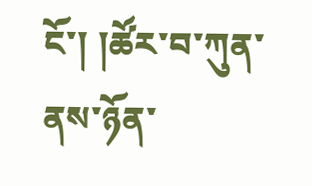ངོ་། །ཚོར་བ་ཀུན་ནས་ཉོན་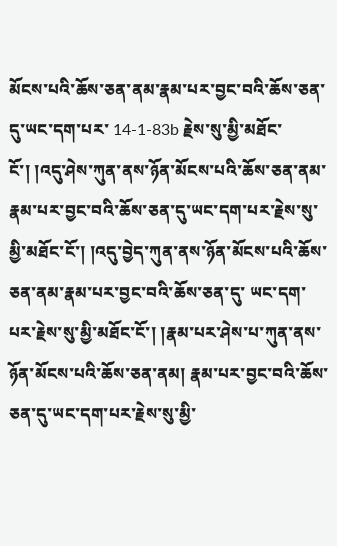མོངས་པའི་ཆོས་ཅན་ནམ་རྣམ་པར་བྱང་བའི་ཆོས་ཅན་དུ་ཡང་དག་པར་ 14-1-83b རྗེས་སུ་མྱི་མཐོང་ངོ་། །འདུ་ཤེས་ཀུན་ནས་ཉོན་མོངས་པའི་ཆོས་ཅན་ནམ་རྣམ་པར་བྱང་བའི་ཆོས་ཅན་དུ་ཡང་དག་པར་རྗེས་སུ་མྱི་མཐོང་ངོ་། །འདུ་བྱེད་ཀུན་ནས་ཉོན་མོངས་པའི་ཆོས་ཅན་ནམ་རྣམ་པར་བྱང་བའི་ཆོས་ཅན་དུ་ ཡང་དག་པར་རྗེས་སུ་མྱི་མཐོང་ངོ་། །རྣམ་པར་ཤེས་པ་ཀུན་ནས་ཉོན་མོངས་པའི་ཆོས་ཅན་ནམ། རྣམ་པར་བྱང་བའི་ཆོས་ཅན་དུ་ཡང་དག་པར་རྗེས་སུ་མྱི་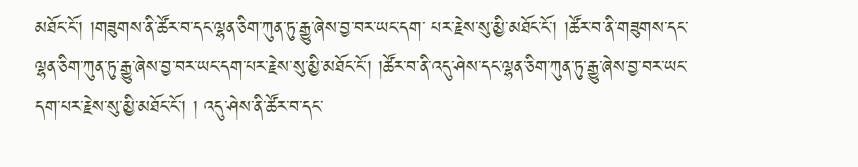མཐོང་ངོ་། །གཟུགས་ནི་ཚོར་བ་དང་ལྷན་ཅིག་ཀུན་ཏུ་རྒྱུ་ཞེས་བྱ་བར་ཡང་དག་ པར་རྗེས་སུ་མྱི་མཐོང་ངོ་། །ཚོར་བ་ནི་གཟུགས་དང་ལྷན་ཅིག་ཀུན་ཏུ་རྒྱུ་ཞེས་བྱ་བར་ཡང་དག་པར་རྗེས་སུ་མྱི་མཐོང་ངོ་། །ཚོར་བ་ནི་འདུ་ཤེས་དང་ལྷན་ཅིག་ཀུན་ཏུ་རྒྱུ་ཞེས་བྱ་བར་ཡང་དག་པར་རྗེས་སུ་མྱི་མཐོང་ངོ་། ། འདུ་ཤེས་ནི་ཚོར་བ་དང་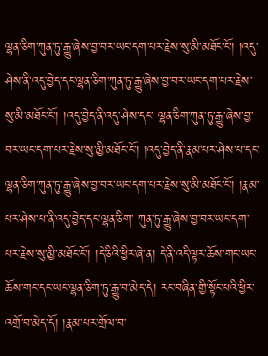ལྷན་ཅིག་ཀུན་ཏུ་རྒྱུ་ཞེས་བྱ་བར་ཡང་དག་པར་རྗེས་སུ་མི་མཐོང་ངོ་། །འདུ་ཤེས་ནི་འདུ་བྱེད་དང་ལྷན་ཅིག་ཀུན་ཏུ་རྒྱུ་ཞེས་བྱ་བར་ཡང་དག་པར་རྗེས་སུ་མི་མཐོང་ངོ་། །འདུ་བྱེད་ནི་འདུ་ཤེས་དང་ ལྷན་ཅིག་ཀུན་ཏུ་རྒྱུ་ཞེས་བྱ་བར་ཡང་དག་པར་རྗེས་སུ་མྱི་མཐོང་ངོ་། །འདུ་བྱེད་ནི་རྣམ་པར་ཤེས་པ་དང་ལྷན་ཅིག་ཀུན་ཏུ་རྒྱུ་ཞེས་བྱ་བར་ཡང་དག་པར་རྗེས་སུ་མི་མཐོང་ངོ་། །རྣམ་པར་ཤེས་པ་ནི་འདུ་བྱེད་དང་ལྷན་ཅིག་ ཀུན་ཏུ་རྒྱུ་ཞེས་བྱ་བར་ཡང་དག་པར་རྗེས་སུ་མྱི་མཐོང་ངོ་། །དེ་ཅིའི་ཕྱིར་ཞེ་ན། དེ་ནི་འདི་ལྟར་ཆོས་གང་ཡང་ཆོས་གང་དང་ཡང་ལྷན་ཅིག་ཏུ་རྒྱུ་བ་མེད་དེ། རང་བཞིན་གྱི་སྟོང་པའི་ཕྱིར་ འགྲོ་བ་མེད་དོ། །རྣམ་པར་གྲོལ་བ་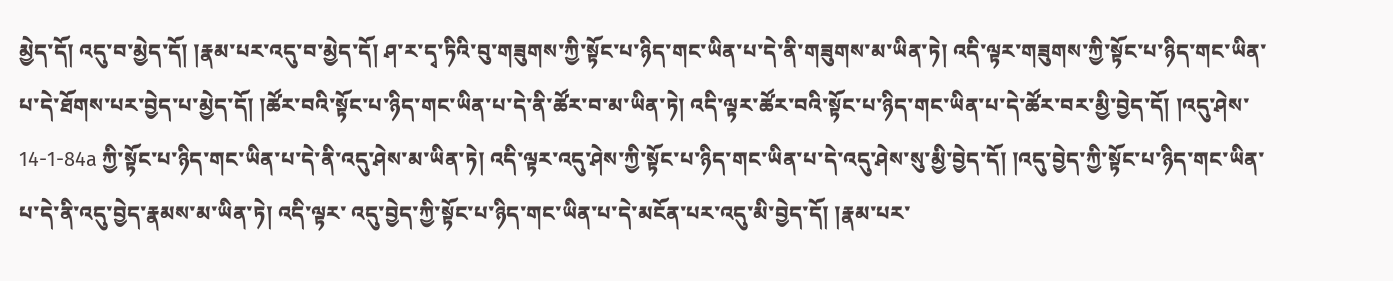མྱེད་དོ། འདུ་བ་མྱེད་དོ། །རྣམ་པར་འདུ་བ་མྱེད་དོ། ཤ་ར་དྭ་ཏིའི་བུ་གཟུགས་ཀྱི་སྟོང་པ་ཉིད་གང་ཡིན་པ་དེ་ནི་གཟུགས་མ་ཡིན་ཏེ། འདི་ལྟར་གཟུགས་ཀྱི་སྟོང་པ་ཉིད་གང་ཡིན་པ་དེ་ཐོགས་པར་བྱེད་པ་མྱེད་དོ། །ཚོར་བའི་སྟོང་པ་ཉིད་གང་ཡིན་པ་དེ་ནི་ཚོར་བ་མ་ཡིན་ཏེ། འདི་ལྟར་ཚོར་བའི་སྟོང་པ་ཉིད་གང་ཡིན་པ་དེ་ཚོར་བར་མྱི་བྱེད་དོ། །འདུ་ཤེས་ 14-1-84a ཀྱི་སྟོང་པ་ཉིད་གང་ཡིན་པ་དེ་ནི་འདུ་ཤེས་མ་ཡིན་ཏེ། འདི་ལྟར་འདུ་ཤེས་ཀྱི་སྟོང་པ་ཉིད་གང་ཡིན་པ་དེ་འདུ་ཤེས་སུ་མྱི་བྱེད་དོ། །འདུ་བྱེད་ཀྱི་སྟོང་པ་ཉིད་གང་ཡིན་པ་དེ་ནི་འདུ་བྱེད་རྣམས་མ་ཡིན་ཏེ། འདི་ལྟར་ འདུ་བྱེད་ཀྱི་སྟོང་པ་ཉིད་གང་ཡིན་པ་དེ་མངོན་པར་འདུ་མི་བྱེད་དོ། །རྣམ་པར་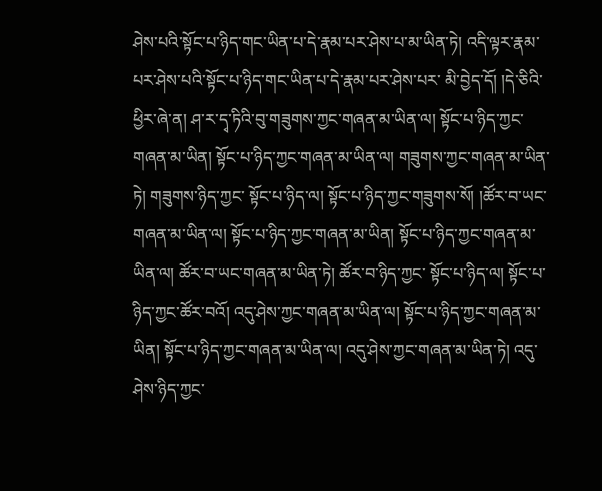ཤེས་པའི་སྟོང་པ་ཉིད་གང་ཡིན་པ་དེ་རྣམ་པར་ཤེས་པ་མ་ཡིན་ཏེ། འདི་ལྟར་རྣམ་པར་ཤེས་པའི་སྟོང་པ་ཉིད་གང་ཡིན་པ་དེ་རྣམ་པར་ཤེས་པར་ མི་བྱེད་དོ། །དེ་ཅིའི་ཕྱིར་ཞེ་ན། ཤ་ར་དྭ་ཏིའི་བུ་གཟུགས་ཀྱང་གཞན་མ་ཡིན་ལ། སྟོང་པ་ཉིད་ཀྱང་གཞན་མ་ཡིན། སྟོང་པ་ཉིད་ཀྱང་གཞན་མ་ཡིན་ལ། གཟུགས་ཀྱང་གཞན་མ་ཡིན་ཏེ། གཟུགས་ཉིད་ཀྱང་ སྟོང་པ་ཉིད་ལ། སྟོང་པ་ཉིད་ཀྱང་གཟུགས་སོ། །ཚོར་བ་ཡང་གཞན་མ་ཡིན་ལ། སྟོང་པ་ཉིད་ཀྱང་གཞན་མ་ཡིན། སྟོང་པ་ཉིད་ཀྱང་གཞན་མ་ཡིན་ལ། ཚོར་བ་ཡང་གཞན་མ་ཡིན་ཏེ། ཚོར་བ་ཉིད་ཀྱང་ སྟོང་པ་ཉིད་ལ། སྟོང་པ་ཉིད་ཀྱང་ཚོར་བའོ། འདུ་ཤེས་ཀྱང་གཞན་མ་ཡིན་ལ། སྟོང་པ་ཉིད་ཀྱང་གཞན་མ་ཡིན། སྟོང་པ་ཉིད་ཀྱང་གཞན་མ་ཡིན་ལ། འདུ་ཤེས་ཀྱང་གཞན་མ་ཡིན་ཏེ། འདུ་ཤེས་ཉིད་ཀྱང་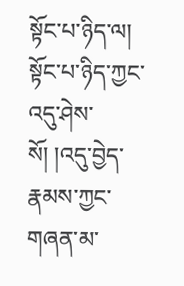སྟོང་པ་ཉིད་ལ། སྟོང་པ་ཉིད་ཀྱང་འདུ་ཤེས་སོ། །འདུ་བྱེད་རྣམས་ཀྱང་གཞན་མ་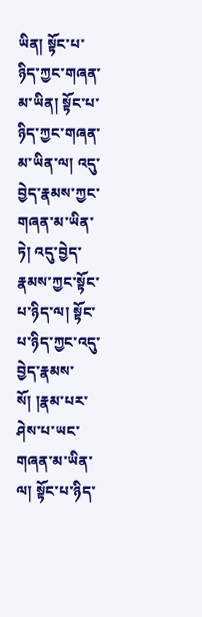ཡིན། སྟོང་པ་ཉིད་ཀྱང་གཞན་མ་ཡིན། སྟོང་པ་ཉིད་ཀྱང་གཞན་མ་ཡིན་ལ། འདུ་བྱེད་རྣམས་ཀྱང་གཞན་མ་ཡིན་ཏེ། འདུ་བྱེད་ རྣམས་ཀྱང་སྟོང་པ་ཉིད་ལ། སྟོང་པ་ཉིད་ཀྱང་འདུ་བྱེད་རྣམས་སོ། །རྣམ་པར་ཤེས་པ་ཡང་གཞན་མ་ཡིན་ལ། སྟོང་པ་ཉིད་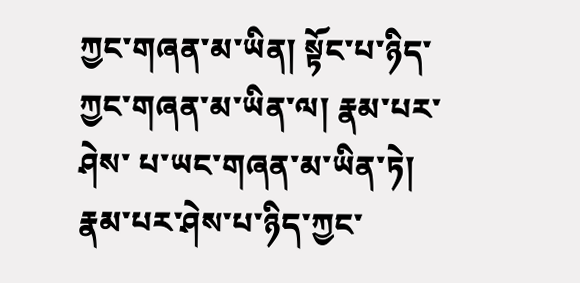ཀྱང་གཞན་མ་ཡིན། སྟོང་པ་ཉིད་ཀྱང་གཞན་མ་ཡིན་ལ། རྣམ་པར་ཤེས་ པ་ཡང་གཞན་མ་ཡིན་ཏེ། རྣམ་པར་ཤེས་པ་ཉིད་ཀྱང་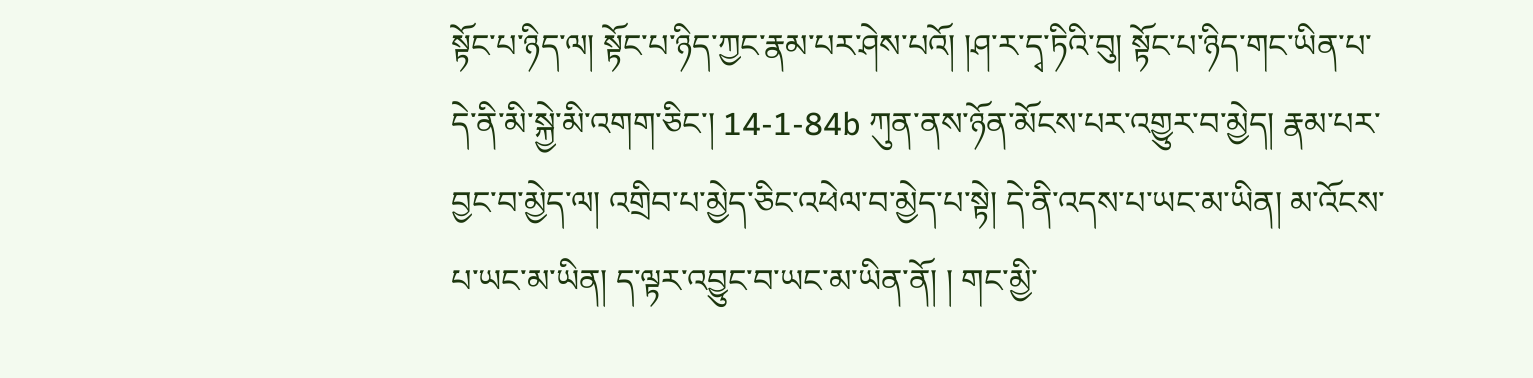སྟོང་པ་ཉིད་ལ། སྟོང་པ་ཉིད་ཀྱང་རྣམ་པར་ཤེས་པའོ། །ཤ་ར་དྭ་ཏིའི་བུ། སྟོང་པ་ཉིད་གང་ཡིན་པ་དེ་ནི་མི་སྐྱེ་མི་འགག་ཅིང་། 14-1-84b ཀུན་ནས་ཉོན་མོངས་པར་འགྱུར་བ་མྱེད། རྣམ་པར་བྱང་བ་མྱེད་ལ། འགྲིབ་པ་མྱེད་ཅིང་འཕེལ་བ་མྱེད་པ་སྟེ། དེ་ནི་འདས་པ་ཡང་མ་ཡིན། མ་འོངས་པ་ཡང་མ་ཡིན། ད་ལྟར་འབྱུང་བ་ཡང་མ་ཡིན་ནོ། ། གང་མྱི་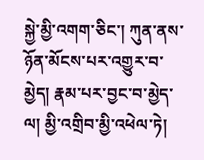སྐྱེ་མྱི་འགག་ཅིང་། ཀུན་ནས་ཉོན་མོངས་པར་འགྱུར་བ་མྱེད། རྣམ་པར་བྱང་བ་མྱེད་ལ། མྱི་འགྲིབ་མྱི་འཕེལ་ཏེ།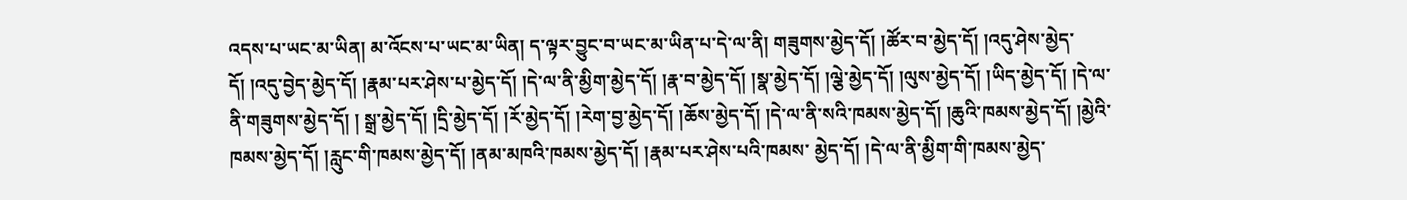འདས་པ་ཡང་མ་ཡིན། མ་འོངས་པ་ཡང་མ་ཡིན། ད་ལྟར་བྱུང་བ་ཡང་མ་ཡིན་པ་དེ་ལ་ནི། གཟུགས་མྱེད་དོ། །ཚོར་བ་མྱེད་དོ། །འདུ་ཤེས་མྱེད་དོ། །འདུ་བྱེད་མྱེད་དོ། །རྣམ་པར་ཤེས་པ་མྱེད་དོ། །དེ་ལ་ནི་མྱིག་མྱེད་དོ། །རྣ་བ་མྱེད་དོ། །སྣ་མྱེད་དོ། །ལྕེ་མྱེད་དོ། །ལུས་མྱེད་དོ། །ཡིད་མྱེད་དོ། །དེ་ལ་ནི་གཟུགས་མྱེད་དོ། ། སྒྲ་མྱེད་དོ། །དྲི་མྱེད་དོ། །རོ་མྱེད་དོ། །རེག་བྱ་མྱེད་དོ། །ཆོས་མྱེད་དོ། །དེ་ལ་ནི་སའི་ཁམས་མྱེད་དོ། །ཆུའི་ཁམས་མྱེད་དོ། །མྱེའི་ཁམས་མྱེད་དོ། །རླུང་གི་ཁམས་མྱེད་དོ། །ནམ་མཁའི་ཁམས་མྱེད་དོ། །རྣམ་པར་ཤེས་པའི་ཁམས་ མྱེད་དོ། །དེ་ལ་ནི་མྱིག་གི་ཁམས་མྱེད་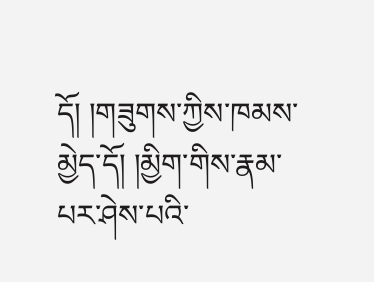དོ། །གཟུགས་ཀྱིས་ཁམས་མྱེད་དོ། །མྱིག་གིས་རྣམ་པར་ཤེས་པའི་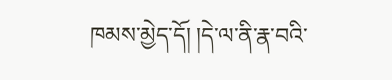ཁམས་མྱེད་དོ། །དེ་ལ་ནི་རྣ་བའི་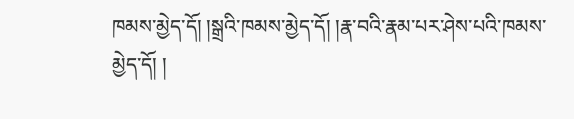ཁམས་མྱེད་དོ། །སྒྲའི་ཁམས་མྱེད་དོ། །རྣ་བའི་རྣམ་པར་ཤེས་པའི་ཁམས་མྱེད་དོ། །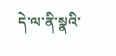དེ་ལ་ནི་སྣའི་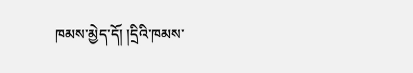ཁམས་མྱེད་དོ། །དྲིའི་ཁམས་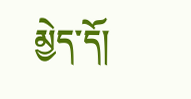མྱེད་དོ།